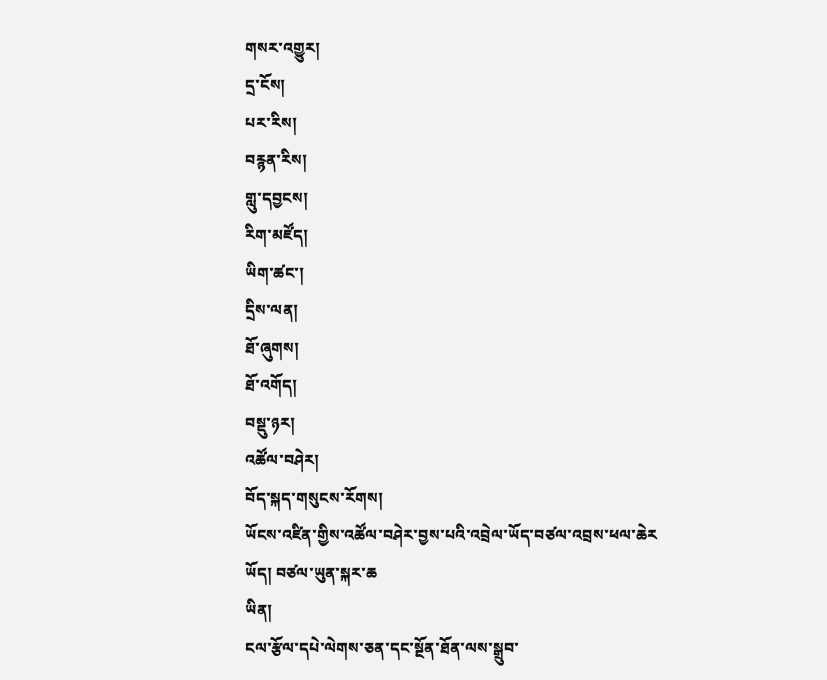གསར་འགྱུར།
དྲ་ངོས།
པར་རིས།
བརྙན་རིས།
གླུ་དབྱངས།
རིག་མཛོད།
ཡིག་ཚང་།
དྲིས་ལན།
ཐོ་ཞུགས།
ཐོ་འགོད།
བསྡུ་ཉར།
འཚོལ་བཤེར།
བོད་སྐད་གསུངས་རོགས།
ཡོངས་འཛིན་གྱིས་འཚོལ་བཤེར་བྱས་པའི་འབྲེལ་ཡོད་བཙལ་འབྲས་ཕལ་ཆེར
ཡོད། བཙལ་ཡུན་སྐར་ཆ
ཡིན།
ངལ་རྩོལ་དཔེ་ལེགས་ཅན་དང་སྔོན་ཐོན་ལས་སྒྲུབ་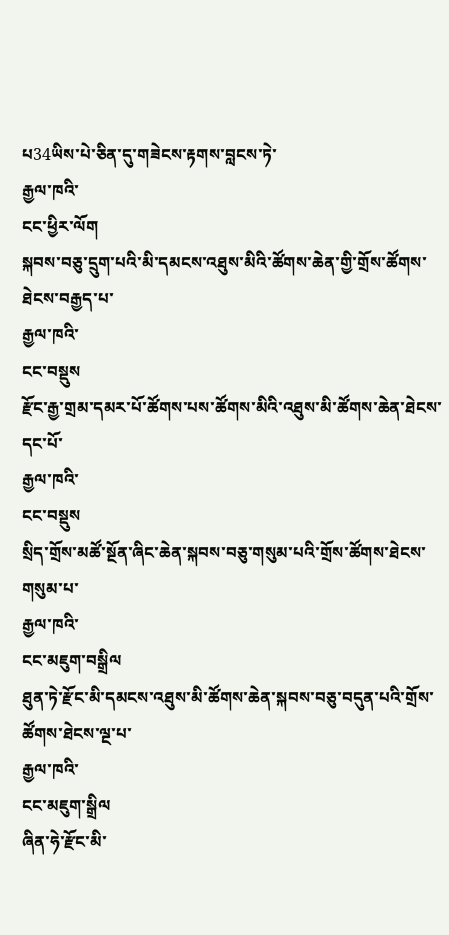པ34ཡིས་པེ་ཅིན་དུ་གཟེངས་རྟགས་བླངས་ཏེ་
རྒྱལ་ཁའི་
ངང་ཕྱིར་ལོག
སྐབས་བཅུ་དྲུག་པའི་མི་དམངས་འཐུས་མིའི་ཚོགས་ཆེན་གྱི་གྲོས་ཚོགས་ཐེངས་བརྒྱད་པ་
རྒྱལ་ཁའི་
ངང་བསྡུས
རྫོང་རྒྱ་གྲམ་དམར་པོ་ཚོགས་པས་ཚོགས་མིའི་འཐུས་མི་ཚོགས་ཆེན་ཐེངས་དང་པོ་
རྒྱལ་ཁའི་
ངང་བསྡུས
སྲིད་གྲོས་མཚོ་སྔོན་ཞིང་ཆེན་སྐབས་བཅུ་གསུམ་པའི་གྲོས་ཚོགས་ཐེངས་གསུམ་པ་
རྒྱལ་ཁའི་
ངང་མཇུག་བསྒྲིལ
ཐུན་ཏེ་རྫོང་མི་དམངས་འཐུས་མི་ཚོགས་ཆེན་སྐབས་བཅུ་བདུན་པའི་གྲོས་ཚོགས་ཐེངས་ལྔ་པ་
རྒྱལ་ཁའི་
ངང་མཇུག་སྒྲིལ
ཞིན་ཧེ་རྫོང་མི་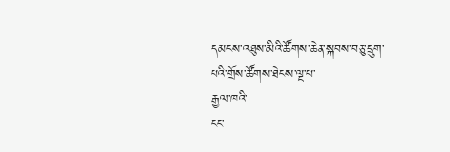དམངས་འཐུས་མིའི་ཚོགས་ཆེན་སྐབས་བཅུ་དྲུག་པའི་གྲོས་ཚོགས་ཐེངས་ལྔ་པ་
རྒྱལ་ཁའི་
ངང་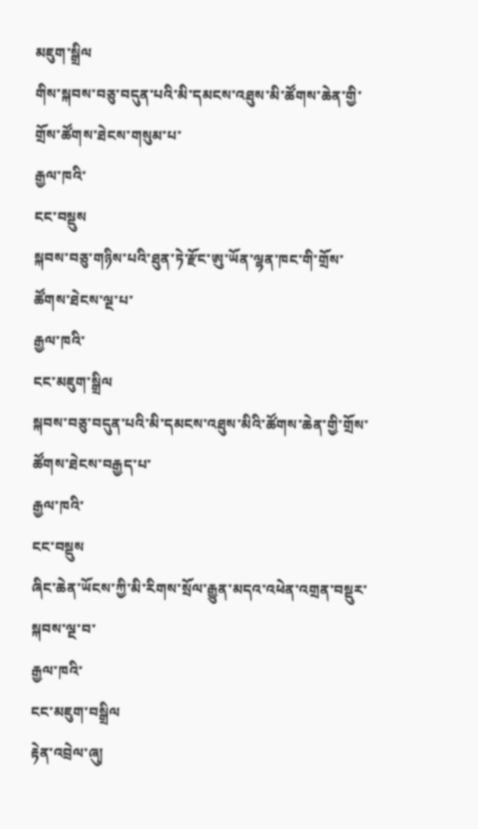མཇུག་སྒྲིལ
གིས་སྐབས་བཅུ་བདུན་པའི་མི་དམངས་འཐུས་མི་ཚོགས་ཆེན་གྱི་གྲོས་ཚོགས་ཐེངས་གསུམ་པ་
རྒྱལ་ཁའི་
ངང་བསྡུས
སྐབས་བཅུ་གཉིས་པའི་ཐུན་ཏེ་རྫོང་ཨུ་ཡོན་ལྷན་ཁང་གི་གྲོས་ཚོགས་ཐེངས་ལྔ་པ་
རྒྱལ་ཁའི་
ངང་མཇུག་སྒྲིལ
སྐབས་བཅུ་བདུན་པའི་མི་དམངས་འཐུས་མིའི་ཚོགས་ཆེན་གྱི་གྲོས་ཚོགས་ཐེངས་བརྒྱད་པ་
རྒྱལ་ཁའི་
ངང་བསྡུས
ཞིང་ཆེན་ཡོངས་ཀྱི་མི་རིགས་སྲོལ་རྒྱུན་མདའ་འཕེན་འགྲན་བསྡུར་སྐབས་ལྔ་བ་
རྒྱལ་ཁའི་
ངང་མཇུག་བསྒྲིལ
རྟེན་འབྲེལ་ཞུ།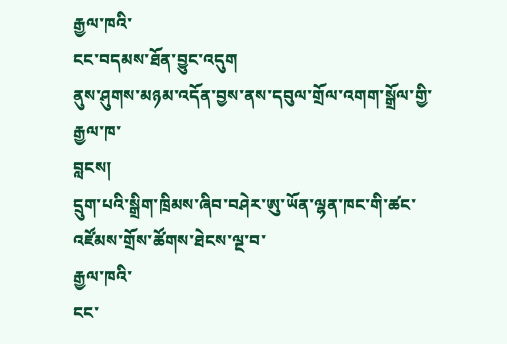རྒྱལ་ཁའི་
ངང་བདམས་ཐོན་བྱུང་འདུག
ནུས་ཤུགས་མཉམ་འདོན་བྱས་ནས་དབུལ་གྲོལ་འགག་སྒྲོལ་གྱི་
རྒྱལ་ཁ་
བླངས།
དྲུག་པའི་སྒྲིག་ཁྲིམས་ཞིབ་བཤེར་ཨུ་ཡོན་ལྷན་ཁང་གི་ཚང་འཛོམས་གྲོས་ཚོགས་ཐེངས་ལྔ་བ་
རྒྱལ་ཁའི་
ངང་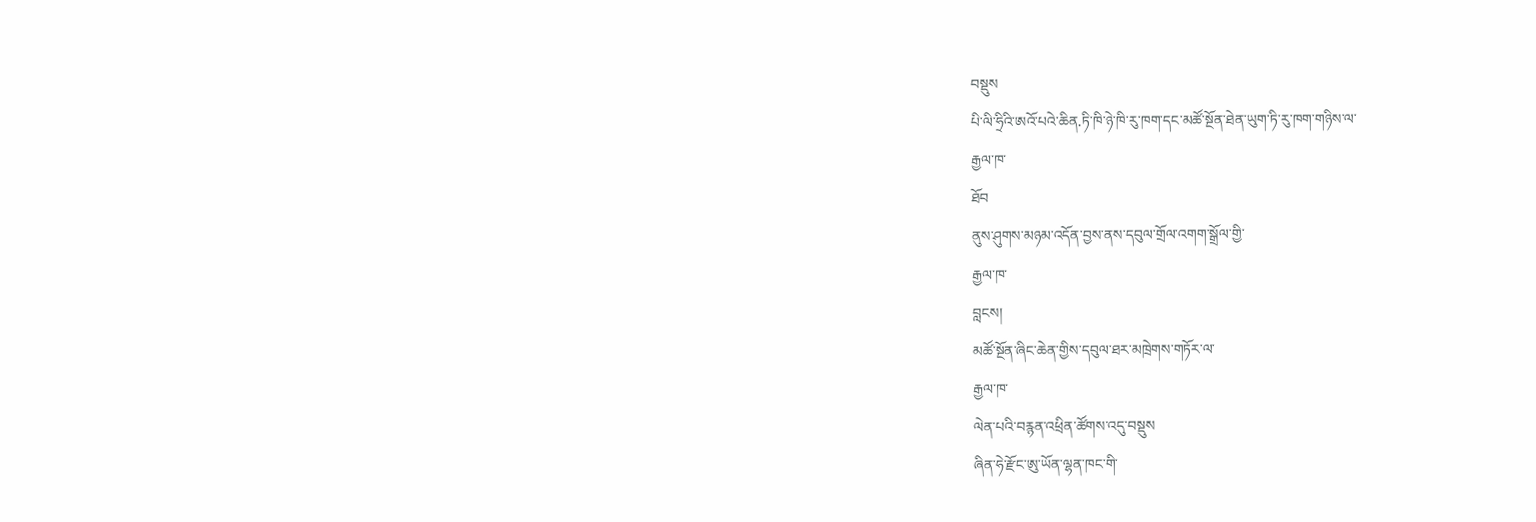བསྡུས
པི་ལི་ཧྲིའི་ཨའོ་པའེ་ཆིན.ཏི་ཁི་ཉེ་ཁི་རུ་ཁག་དང་མཚོ་སྔོན་ཐེན་ཡུག་ཏི་རུ་ཁག་གཉིས་ལ་
རྒྱལ་ཁ་
ཐོབ
ནུས་ཤུགས་མཉམ་འདོན་བྱས་ནས་དབུལ་གྲོལ་འགག་སྒྲོལ་གྱི་
རྒྱལ་ཁ་
བླངས།
མཚོ་སྔོན་ཞིང་ཆེན་གྱིས་དབུལ་ཐར་མཁྲེགས་གཏོར་ལ་
རྒྱལ་ཁ་
ལེན་པའི་བརྙན་འཕྲིན་ཚོགས་འདུ་བསྡུས
ཞིན་ཧེ་རྫོང་ཨུ་ཡོན་ལྷན་ཁང་གི་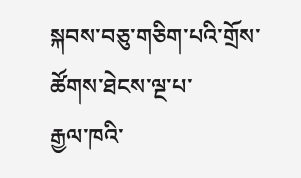སྐབས་བཅུ་གཅིག་པའི་གྲོས་ཚོགས་ཐེངས་ལྔ་པ་
རྒྱལ་ཁའི་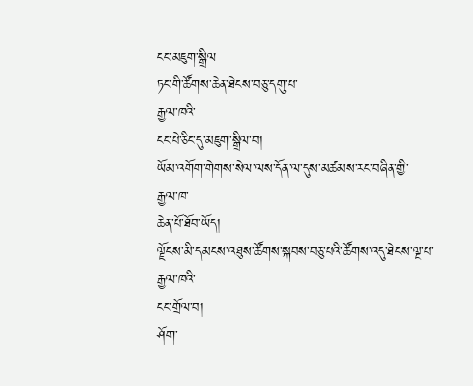ངང་མཇུག་སྒྲིལ
ཏང་གི་ཚོགས་ཆེན་ཐེངས་བཅུ་དགུ་པ་
རྒྱལ་ཁའི་
ངང་པེ་ཅིང་དུ་མཇུག་སྒྲིལ་བ།
ཡོམ་འགོག་གེགས་སེལ་ལས་དོན་ལ་དུས་མཚམས་རང་བཞིན་གྱི་
རྒྱལ་ཁ་
ཆེན་པོ་ཐོབ་ཡོད།
ལྗོངས་མི་དམངས་འཐུས་ཚོགས་སྐབས་བཅུ་པའི་ཚོགས་འདུ་ཐེངས་ལྔ་པ་
རྒྱལ་ཁའི་
ངང་གྲོལ་བ།
ཤོག་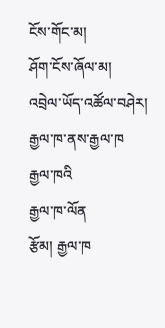ངོས་གོང་མ།
ཤོག་ངོས་ཞོལ་མ།
འབྲེལ་ཡོད་འཚོལ་བཤེར།
རྒྱལ་ཁ་ནས་རྒྱལ་ཁ
རྒྱལ་ཁའི
རྒྱལ་ཁ་ལོན
རྩོམ། རྒྱལ་ཁ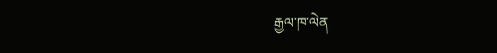རྒྱལ་ཁ་ལེན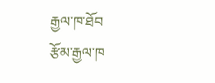རྒྱལ་ཁ་ཐོབ
རྩོམ་རྒྱལ་ཁ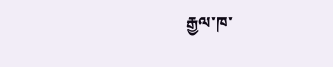རྒྱལ་ཁ་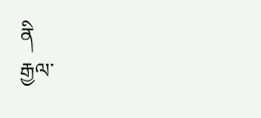ནི
རྒྱལ་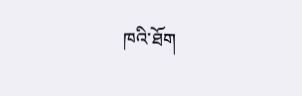ཁའི་ཐོག